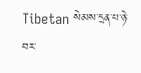Tibetan སེམས་དྲན་པ་ཉེ་བར་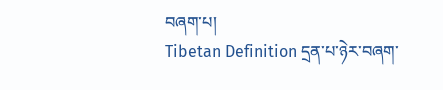བཞག་པ།
Tibetan Definition དྲན་པ་ཉེར་བཞག་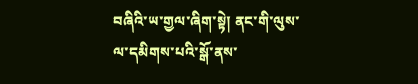བཞིའི་ཡ་གྱལ་ཞིག་སྟེ། ནང་གི་ལུས་ལ་དམིགས་པའི་སྒོ་ནས་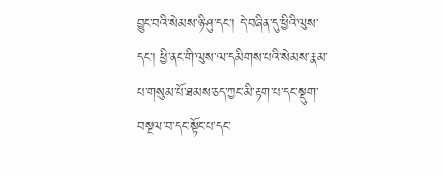བྱུང་བའི་སེམས་ཉི་ཤུ་དང་། དེ་བཞིན་དུ་ཕྱིའི་ལུས་དང་། ཕྱི་ནང་གི་ལུས་ལ་དམིགས་པའི་སེམས་རྣམ་པ་གསུམ་པོ་ཐམས་ཅད་ཀྱང་མི་རྟག་པ་དང་སྡུག་བསྔལ་བ་དང་སྟོང་པ་དང་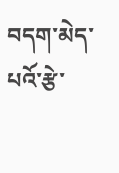བདག་མེད་པའོ་རྩེ་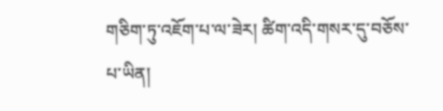གཅིག་ཏུ་འཇོག་པ་ལ་ཟེར། ཚིག་འདི་གསར་དུ་བཅོས་པ་ཡིན།